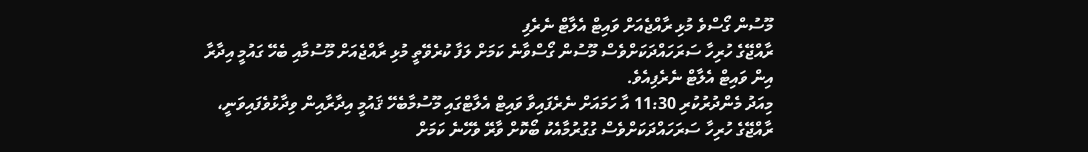މޫސުން ގޯސްވެ މުޅި ރާއްޖެއަށް ވައިޓް އެލާޓް ނެރެފި
ރާއްޖޭގެ ހުރިހާ ސަރަހައްދަކަށްވެސް މޫސުން ގޯސްވާނެ ކަމަށް ލަފާ ކުރެވޭތީ މުޅި ރާއްޖެއަށް މޫސުމާއި ބެހޭ ގައުމީ އިދާރާ އިން ވައިޓް އެލާޓް ނެރެފިއެވެ.
މިއަދު މެންދުރުކުރި 11:30 އާ ހަމައަށް ނެރެފައިވާ ވައިޓް އެލާޓްގައި މޫސުމާބެހޭ ޤައުމީ އިދާރާއިން ވިދާޅުވެފައިވަނީ، ރާއްޖޭގެ ހުރިހާ ސަރަހައްދަކަށްވެސް ގުގުރުމާއެކު ބޯކޮށް ވާރޭ ވެހޭނެ ކަމަށް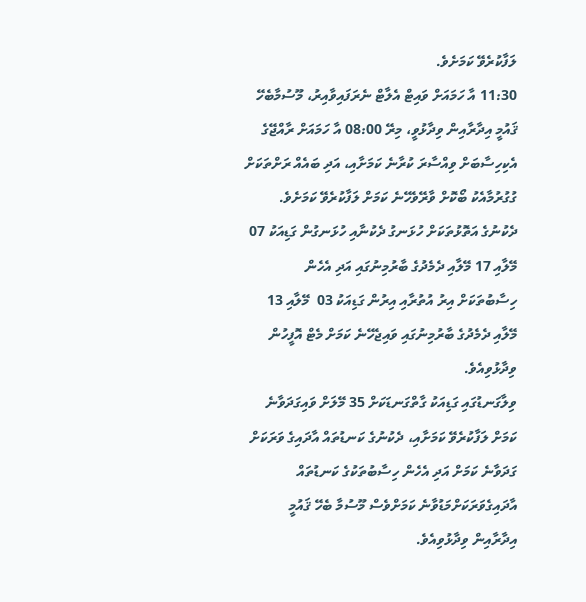ލަފާކުރެވޭ ކަމަށެވެ.
11:30 އާ ހަމައަށް ވައިޓް އެލާޓް ނެރަފައިވާއިރު، މޫސުމާބެހޭ ޤައުމީ އިދާރާއިން ވިދާޅުވީ، މިރޭ 08:00 އާ ހަމައަށް ރާއްޖޭގެ އެކިހިސާބަށް ވިއްސާރަ ކުރާނެ ކަމަށާއި، އަދި ބައެއް ރަށްތަކަށް ގުގުރުމާއެކު ބޯކޮށް ވާރޭވެހޭނެ ކަމަށް ލަފާކުރެވޭ ކަމަށެވެ.
ދެކުނުގެ އަތޮޅުތަކަށް ހުޅަނގު ދެކުނާއި ހުޅަނގުން ގަޑިއަކު 07 މޭލާއި 17 މޭލާއި ދެމެދުގެ ބާރުމިނުގައި އަދި އެހެން ހިސާބުތަކަށް އިރު އުތުރާއި އިރުން ގަޑިއަކު 03  މޭލާއި 13 މޭލާއި ދެމެދުގެ ބާރުމިނުގައި ވައިޖެހޭނެ ކަމަށް މެޓް އޮފީހުން ވިދާޅުވިއެވެ.
ވިލާގަނޑުގައި ގަޑިއަކު ގާތްގަނޑަކަށް 35 މޭލަށް ވައިގަދަވާނެ ކަމަށް ލަފާކުރެވޭ ކަމަށާއި، ދެކުނުގެ ކަނޑުތައް އާދައިގެ ވަރަކަށް ގަދަވާނެ ކަމަށް އަދި އެހެން ހިސާބުތަކުގެ ކަނޑުތައް އާދައިގެވަރަކަށްމަޑުވާނެ ކަމަށްވެސް މޫސުމާ ބެހޭ ޤައުމީ އިދާރާއިން ވިދާޅުވިއެވެ.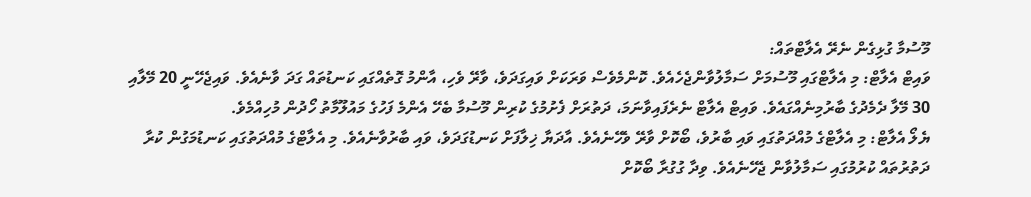މޫސުމާ ގުޅިގެން ނެރޭ އެލާޓްތައް:
ވައިޓް އެލާޓް: މި އެލާޓްގައި މޫސުމަށް ސަމާލުވާންޖެހެއެވެ. ކޮންމެވެސް ވަރަކަށް ވައިގަދަވެ، ވާރޭ ވެހި، އާންމު ގޮތެއްގައި ކަނޑުތައް ގަދަ ވާނެއެވެ. ވައިޖެހޭނީ 20 މޭލާއި 30 މޭލާ ދެމެދުގެ ބާރުމިނެއްގައެވެ. ވައިޓް އެލާޓް ނެރެފައިވާނަމަ، ދަތުރަށް ފެށުމުގެ ކުރިން މޫސުމާ ބެހޭ އެންމެ ފަހުގެ މައުލޫމާތު ހޯދުން މުހިއްމެވެ.
ޔެލޯ އެލާޓް: މި އެލާޓްގެ މުއްދަތުގައި ވައި ބާރުވެ، ބޯކޮށް ވާރޭ ވެހޭނެއެވެ. އާދަޔާ ޚިލާފަށް ކަނޑުގަދަވެ، ވައި ބާރުވާނެއެވެ. މި އެލާޓްގެ މުއްދަތުގައި ކަނޑުމަގުން ކުރާ ދަތުރުތައް ކުރުމުގައި ސަމާލުވާން ޖެހޭނެއެވެ. ވިދާ ގުގުރާ ބޯކޮށް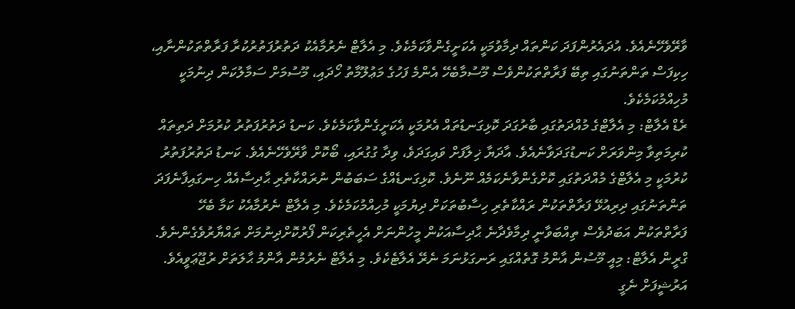ވާރޭވެހޭނެއެވެ. އުދައެރުންފަދަ ކަންތައް ދިމާވުމަކީ އެކަށީގެންވާކަމެކެވެ. މި އެލާޓް ނެރުމާއެކު ދަތުރުފަތުރުކުރާ ފަރާތްތަކުންނާއި، ހިކިފަސް ތަންތަނުގައި ތިބޭ ފަރާތްތަކުންވެސް މޫސުމާބެހޭ އެންމެ ފަހުގެ މަޢުލޫމާތު ހޯދައި، މޫސުމަށް ސަމާލުކަން ދިނުމަކީ މުހިއްމުކަމެކެވެ.
ރެޑް އެލާޓް: މި އެލާޓްގެ މުއްދަތުގައި ބާރުގަދަ ކޮޅިގަނޑުތައް އެރުމަކީ އެކަށީގެންވާކަމެކެވެ. ކަނޑު ދަތުރުފަތުރު ކުރުމަށް ދަތިތައް ކުރިމަތިވާ މިންވަރަށް ކަނޑުގަދަވާނެއެވެ. އާދަޔާ ޚިލާފަށް ވައިގަދަވެ، ވިދާ ގުގުރައި، ބޯކޮށް ވާރޭވެހޭނެއެވެ. ކަނޑު ދަތުރުފަތުރު ކުރުމަކީ މި އެލާޓްގެ މުއްދަތުގައި ކޮށްގެންވާނެކަމެއް ނޫނެވެ. ކޮޅިގަނޑެއްގެ ސަބަބުން ނުރައްކާތެރި ޙާދިސާއެއް ހިނގައިފާނެފަދަ ތަންތަނުގައި ދިރިއުޅޭ ފަރާތްތަކުން ރައްކާތެރި ހިސާބުތަކަށް ދިޔުމަކީ މުހިއްމުކަމެކެވެ. މި އެލާޓް ނެރުމާއެކު ކަމާ ބެހޭ ފަރާތްތަކުން އަބަދުވެސް ތިއްބަވާނީ ދިމާވެދާނެ ޙާދިސާއަކުން މީހުންނަށް އެހީތެރިކަން ފޯރުކޮށްދިނުމަށް ތައްޔާރުވެގެންނެވެ.
ގްރީން އެލާޓް: މިއީ މޫސުން އާންމު ގޮތެއްގައި ރަނގަޅުނަމަ ނެރޭ އެލާޓެކެވެ. މި އެލާޓް ނެރުމުން އާންމު ޙާލަތަށް ރުޖޫޢަވީއެވެ.
އަރުޝީފަށް ނެގީ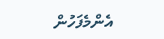އެންމެފަހުން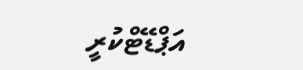އަޕްޑޭޓްކުރީ